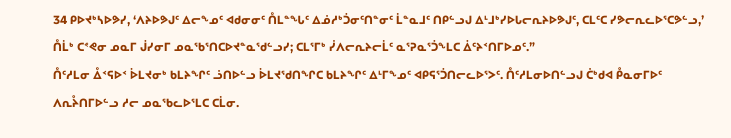34 ᑭᐅᔪᒃᓴᐅᕗᓯ, ‘ᐱᔨᐅᕗᒍᑦ ᐃᓕᖕᓄᑦ ᐊᑯᓂᓂᑦ ᑍᒪᓐᖓᑦ ᐃᓅᓱᒃᑑᓂᑦᑎᓐᓂᑦ ᒫᓐᓇᒧᑦ ᑎᑭᓪᓗᒍ ᐃᒻᒧᒃᓯᐅᒐᓕᕆᔨᐅᕗᒍᑦ, ᑕᒪᑦᑕ ᓯᕗᓕᕆᓚᐅᕐᑕᕗᓪᓗ,’ ᑍᒫᒃ ᑕᕝᕙᓂ ᓄᓇᒥ ᒎᓯᓂᒥ ᓄᓇᖃᕐᑎᑕᐅᔪᓐᓇᖁᓪᓗᓯ; ᑕᒪᕐᒥᒃ ᓰᐱᓕᕆᔨᓕᒫᑦ ᓇᕐᕈᓇᕐᑑᖕᒪᑕ ᐄᑦᔨᑉᑎᒥᐅᓄᑦ.”
ᑍᑦᓱᒪᓂ ᐂᑉᕋᐅᑉ ᐆᒪᔪᓂᒃ ᑲᒪᔨᖏᑦ ᓘᑎᐅᓪᓗ ᐆᒪᔪᖁᑎᖏᑕ ᑲᒪᔨᖏᑦ ᐃᒻᒥᖕᓄᑦ ᐊᑭᕋᕐᑑᑎᓕᓚᐅᕐᐳᑦ. ᑍᑦᓱᒪᓂᐅᑎᓪᓗᒍ ᑖᒃᑯᐊ ᑬᓇᓂᒥᐅᑦ ᐱᕆᔧᑎᒥᐅᓪᓗ ᓱᓕ ᓄᓇᖃᓚᐅᕐᒪᑕ ᑕᒫᓂ.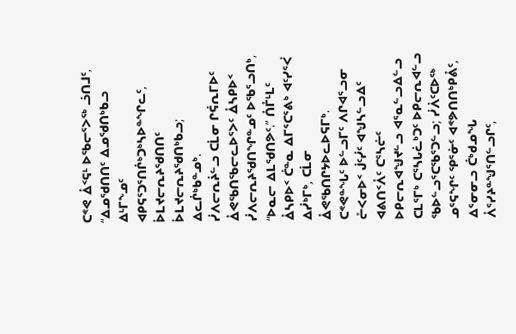ᑕᕝᕙ ᐂᑉᕋᒻ ᐅᖃᓕᕐᐳᖅ ᓘᑎᒧᑦ, “ᐃᓄᖁᑎᑎᑦ ᐃᓄᖁᑎᒃᑲᓗ ᐃᒻᒥᖕᓄᑦ ᐊᑭᕋᕐᑐᕐᑎᒌᒃᑐᒃᓴᐅᓐᖏᓚᑦ, ᐆᒪᔪᓕᕆᔨᖁᑎᑎᑦ ᐆᒪᔪᓕᕆᔨᖁᑎᒃᑲᓗ; ᐃᓚᒌᒃᑲᓐᓄᒃ.
ᓰᐱᓕᕆᔩᓪᓗ ᑕᒫᓂ ᒋᕌᕆᒥᐅᑦ ᐂᕙᖃᑎᖃᓕᓚᐅᕐᐳᑦ ᐂᓴᑭᐅᑉ ᓰᐱᓕᕆᔨᖁᑎᖏᓐᓄᑦ ᐅᖃᕐᓗᑎᒃ, “ᐅᓇᓕ ᐃᒪᖁᑎᕗᑦ.” ᑍᒤᒻᒪᑦ ᐂᓴᑭᐅᑉ ᑖᓐᓇ ᐃᒥᕐᑕᕐᕕᒃ ᐊᑦᓯᕐᐹ ᐃᓰᒃᒥᒃ, ᑕᒫᓂ ᐂᕙᖃᑎᒋᔭᐅᓚᐅᕋᒥᒃ.
ᑕᕝᕙᓐᖓᑦ ᐅᓪᓗᒥᑦ ᐱᒋᐊᕐᓗᓂ ᓔᐸᓂᐅᑉ ᒎᑦᓰᑦ ᐊᖑᓴᓪᓗᐃᑦ ᐊᕕᑎᑉᐰᑦ ᑕᕐᓴᓖᑦ ᐅᑭᓕᕆᐊᖑᔪᓪᓗ ᐊᕐᓇᓪᓗᐃᓪᓗ ᑕᒪᕐᒥᒃ ᑕᕐᓴᒐᓛᒃᑐᑦ ᐅᑭᓕᕆᐊᓪᓗ ᖃᐅᓪᓗᕐᑕᖃᕐᑐᓪᓗ; ᓰᐲᑦᑕᐅᖅ ᓄᕐᕋᖏᑦ ᕿᕐᓃᑦ ᐊᕝᕗᑎᑎᒃᑭᕔᑦ, ᐃᕐᓂᓂᓗ ᑖᒃᑯᓄᖓ ᐰᕐᓯᔨᓐᖑᕐᑎᓪᓗᒋᑦ,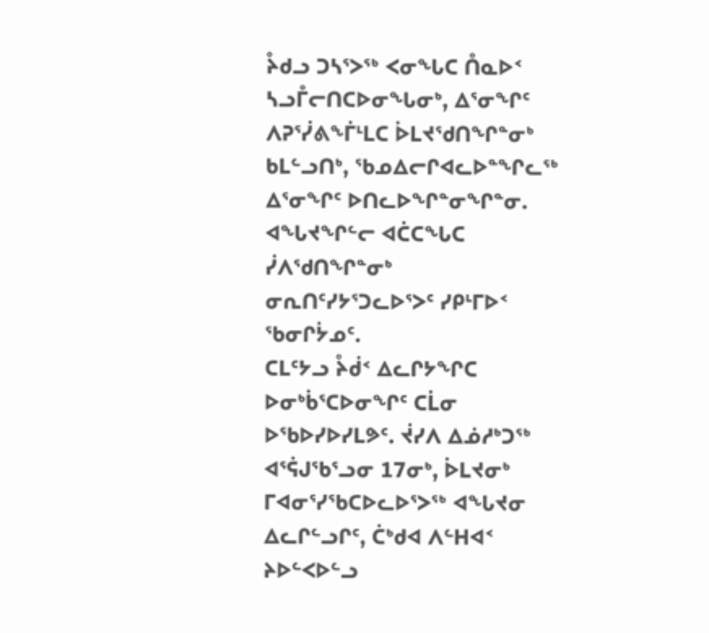ᔧᑯᓗ ᑐᓴᕐᐳᖅ ᐸᓂᖓᑕ ᑍᓇᐅᑉ ᓴᓗᒤᓕᑎᑕᐅᓂᖓᓂᒃ, ᐃᕐᓂᖏᑦ ᐱᕈᕐᓰᕕᖕᒦᒻᒪᑕ ᐆᒪᔪᖁᑎᖏᓐᓂᒃ ᑲᒪᓪᓗᑎᒃ, ᖃᓄᐃᓕᒋᐊᓚᐅᓐᖏᓚᖅ ᐃᕐᓂᖏᑦ ᐅᑎᓚᐅᖏᓐᓂᖏᓐᓂ.
ᐊᖓᔪᖏᓪᓕ ᐊᑖᑕᖓᑕ ᓰᐱᖁᑎᖏᓐᓂᒃ ᓂᕆᑎᑦᓯᔭᕐᑐᓚᐅᕐᐳᑦ ᓯᑭᒻᒥᐅᑉ ᖃᓂᒋᔮᓄᑦ.
ᑕᒪᑦᔭᓗ ᔧᑰᑉ ᐃᓚᒋᔭᖏᑕ ᐅᓂᒃᑳᕐᑕᐅᓂᖏᑦ ᑕᒫᓂ ᐅᖃᐅᓯᐅᓯᒪᕗᑦ. ᔫᓯᐱ ᐃᓅᓱᒃᑐᖅ ᐊᕐᕌᒍᖃᕐᓗᓂ 17ᓂᒃ, ᐆᒪᔪᓂᒃ ᒥᐊᓂᕐᓯᖃᑕᐅᓚᐅᕐᐳᖅ ᐊᖓᔪᓂ ᐃᓚᒋᓪᓗᒋᑦ, ᑖᒃᑯᐊ ᐱᓪᕼᐊᑉ ᔨᐅᓪᐸᐅᓪᓗ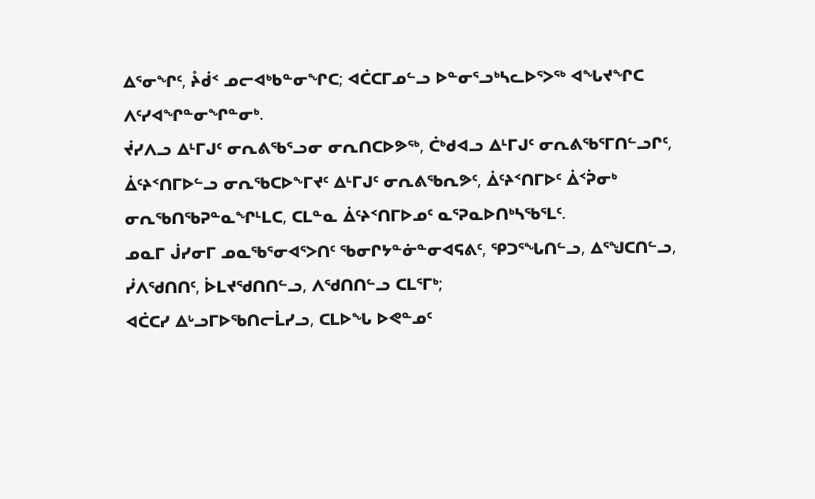ᐃᕐᓂᖏᑦ, ᔧᑰᑉ ᓄᓕᐊᒃᑲᓐᓂᖏᑕ; ᐊᑖᑕᒥᓄᓪᓗ ᐅᓐᓂᕐᓗᒃᓴᓚᐅᕐᐳᖅ ᐊᖓᔪᖏᑕ ᐱᑦᓯᐊᖏᓐᓂᖏᓐᓂᒃ.
ᔫᓯᐱᓗ ᐃᒻᒥᒍᑦ ᓂᕆᕕᖃᕐᓗᓂ ᓂᕆᑎᑕᐅᕗᖅ, ᑖᒃᑯᐊᓗ ᐃᒻᒥᒍᑦ ᓂᕆᕕᖃᕐᒥᑎᓪᓗᒋᑦ, ᐄᑦᔨᑉᑎᒥᐅᓪᓗ ᓂᕆᖃᑕᐅᖕᒥᔪᑦ ᐃᒻᒥᒍᑦ ᓂᕆᕕᖃᕆᕗᑦ, ᐄᑦᔨᑉᑎᒥᐅᑦ ᐄᑉᕉᓂᒃ ᓂᕆᖃᑎᖃᕈᓐᓇᖏᒻᒪᑕ, ᑕᒪᓐᓇ ᐄᑦᔨᑉᑎᒥᐅᓄᑦ ᓇᕐᕈᓇᐅᑎᒃᓴᖃᕐᒪᑦ.
ᓄᓇᒥ ᒎᓯᓂᒥ ᓄᓇᖃᕐᓂᐊᕐᐳᑎᑦ ᖃᓂᒋᔭᓐᓃᓐᓂᐊᕋᕕᑦ, ᕿᑐᕐᖓᑎᓪᓗ, ᐃᕐᖑᑕᑎᓪᓗ, ᓰᐱᖁᑎᑎᑦ, ᐆᒪᔪᖁᑎᑎᓪᓗ, ᐱᖁᑎᑎᓪᓗ ᑕᒪᕐᒥᒃ;
ᐊᑖᑕᓯ ᐃᒡᓗᒥᐅᖃᑎᓕᒫᓯᓗ, ᑕᒪᐅᖓ ᐅᕙᓐᓄᑦ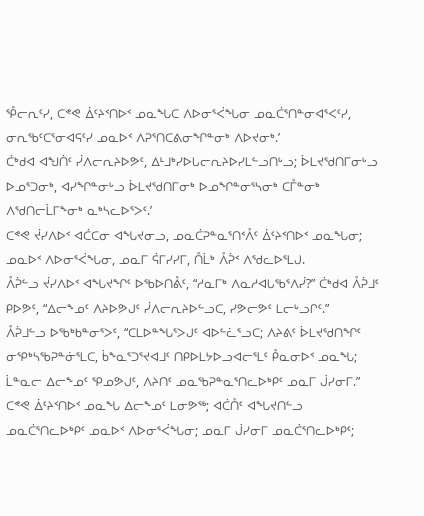ᕾᓕᕆᑦᓯ, ᑕᕝᕙ ᐄᑦᔨᑉᑎᐅᑉ ᓄᓇᖓᑕ ᐱᐅᓂᕐᐹᖓᓂ ᓄᓇᑖᕐᑎᓐᓂᐊᕐᐸᑦᓯ, ᓂᕆᖃᑦᑕᕐᓂᐊᕋᑦᓯ ᓄᓇᐅᑉ ᐱᕈᕐᑎᑕᕕᓂᖏᓐᓂᒃ ᐱᐅᔪᓂᒃ.’
ᑖᒃᑯᐊ ᐊᖑᑏᑦ ᓰᐱᓕᕆᔨᐅᕗᑦ, ᐃᒻᒧᒃᓯᐅᒐᓕᕆᔨᐅᓯᒪᓪᓗᑎᒡᓗ; ᐆᒪᔪᖁᑎᒥᓂᒡᓗ ᐅᓄᕐᑐᓂᒃ, ᐊᓯᖏᓐᓂᒡᓗ ᐆᒪᔪᖁᑎᒥᓂᒃ ᐅᓄᖏᓐᓂᕐᓴᓂᒃ ᑕᒤᓐᓂᒃ ᐱᖁᑎᓕᒫᒥᖕᓂᒃ ᓇᒃᓴᓚᐅᕐᐳᑦ.’
ᑕᕝᕙ ᔫᓯᐱᐅᑉ ᐊᑖᑕᓂ ᐊᖓᔪᓂᓗ, ᓄᓇᑖᕈᓐᓇᕐᑎᑉᐰᑦ ᐄᑦᔨᑉᑎᐅᑉ ᓄᓇᖓᓂ; ᓄᓇᐅᑉ ᐱᐅᓂᕐᐹᖓᓂ, ᓄᓇᒥ ᕌᒥᓯᓯᒥ, ᑍᒫᒃ ᐰᕉᑉ ᐱᖁᓚᐅᕐᒪᒍ.
ᐰᕉᓪᓗ ᔫᓯᐱᐅᑉ ᐊᖓᔪᖏᑦ ᐅᖃᐅᑎᕔᑦ, “ᓱᓇᒥᒃ ᐱᓇᓱᐊᒐᖃᕐᐱᓰ?” ᑖᒃᑯᐊ ᐰᕉᒧᑦ ᑭᐅᕗᑦ, “ᐃᓕᖕᓄᑦ ᐱᔨᐅᕗᒍᑦ ᓰᐱᓕᕆᔨᐅᓪᓗᑕ, ᓯᕗᓕᕗᑦ ᒪᓕᒡᓗᒋᑦ.”
ᐰᕉᒧᓪᓗ ᐅᖃᒃᑲᓐᓂᕐᐳᑦ, “ᑕᒪᐅᓐᖓᕐᐳᒍᑦ ᐊᐅᓪᓛᕐᓗᑕ; ᐱᔨᕕᑦ ᐆᒪᔪᖁᑎᖏᑦ ᓂᕿᒃᓴᖃᕈᓐᓃᕐᒪᑕ, ᑳᖕᓇᕐᑐᕐᔪᐊᒧᑦ ᑎᑭᐅᒪᔭᐅᓗᐊᓕᕐᒪᑦ ᑬᓇᓂᐅᑉ ᓄᓇᖓ; ᒫᓐᓇᓕ ᐃᓕᖕᓄᑦ ᕿᓄᕗᒍᑦ, ᐱᔨᑎᑦ ᓄᓇᖃᕈᓐᓇᕐᑎᓚᐅᒃᑭᑦ ᓄᓇᒥ ᒎᓯᓂᒥ.”
ᑕᕝᕙ ᐄᑦᔨᑉᑎᐅᑉ ᓄᓇᖓ ᐃᓕᖕᓄᑦ ᒪᓂᕗᖅ; ᐊᑖᑍᑦ ᐊᖓᔪᑎᓪᓗ ᓄᓇᑖᕐᑎᓚᐅᒃᑭᑦ ᓄᓇᐅᑉ ᐱᐅᓂᕐᐹᖓᓂ; ᓄᓇᒥ ᒎᓯᓂᒥ ᓄᓇᑖᕐᑎᓚᐅᒃᑭᑦ;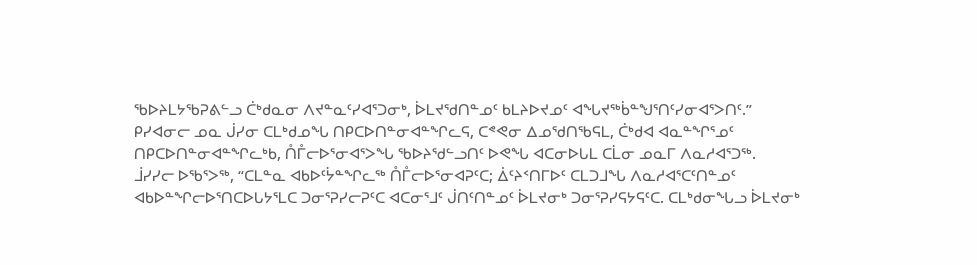ᖃᐅᔨᒪᔭᖃᕈᕕᓪᓗ ᑖᒃᑯᓇᓂ ᐱᔪᓐᓇᑦᓯᐊᕐᑐᓂᒃ, ᐆᒪᔪᖁᑎᓐᓄᑦ ᑲᒪᔨᐅᔪᓄᑦ ᐊᖓᔪᖅᑳᓐᖑᕐᑎᑦᓯᓂᐊᕐᐳᑎᑦ.”
ᑭᓯᐊᓂᓕ ᓄᓇ ᒎᓯᓂ ᑕᒪᒃᑯᓄᖓ ᑎᑭᑕᐅᑎᓐᓂᐊᓐᖏᓚᕋ, ᑕᕝᕙᓂ ᐃᓄᖁᑎᖃᕋᒪ, ᑖᒃᑯᐊ ᐊᓇᓐᖏᕐᓄᑦ ᑎᑭᑕᐅᑎᓐᓂᐊᓐᖏᓚᒃᑲ, ᑍᒤᓕᐅᕐᓂᐊᕐᐳᖓ ᖃᐅᔨᖁᓪᓗᑎᑦ ᐅᕙᖓ ᐊᑕᓂᐅᒐᒪ ᑕᒫᓂ ᓄᓇᒥ ᐱᓇᓱᐊᕐᑐᖅ.
ᒨᓯᓯᓕ ᐅᖃᕐᐳᖅ, “ᑕᒪᓐᓇ ᐊᑲᐅᑦᔮᓐᖏᓚᖅ ᑍᒤᓕᐅᕐᓂᐊᕈᑦᑕ; ᐄᑦᔨᑉᑎᒥᐅᑦ ᑕᒪᑐᒧᖓ ᐱᓇᓱᐊᕐᑕᑦᑎᓐᓄᑦ ᐊᑲᐅᓐᖏᓕᐅᕐᑎᑕᐅᒐᔭᕐᒪᑕ ᑐᓂᕐᕈᓯᓕᕈᑦᑕ ᐊᑕᓂᕐᒧᑦ ᒎᑎᑦᑎᓐᓄᑦ ᐆᒪᔪᓂᒃ ᑐᓂᕐᕈᓯᕋᔭᕋᑦᑕ. ᑕᒪᒃᑯᓂᖓᓗ ᐆᒪᔪᓂᒃ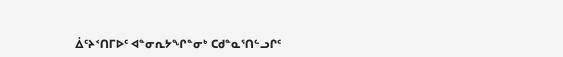ᐄᑦᔨᑉᑎᒥᐅᑦ ᐊᓐᓂᕆᔭᖏᓐᓂᒃ ᑕᑯᓐᓇᕐᑎᓪᓗᒋᑦ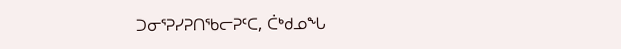ᑐᓂᕐᕈᓯᕈᑎᖃᓕᕈᑦᑕ, ᑖᒃᑯᓄᖓ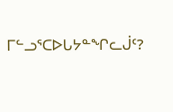ᒥᓪᓗᕐᑕᐅᒐᔭᓐᖏᓚᒎᑦ?